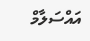އައްސަލާމް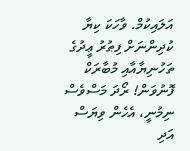އަލައިކުމް. ވާހަކަ ކިޔާ ކުދިންނަށް ފިޠުރު ޢީދުގެ ތަހުނިޔާއާއި މުބާރަކް ފޮނުވަން! ރޯދަ މަސްވެސް ނިމުނީ، އެހެން ވިޔަސް އަދި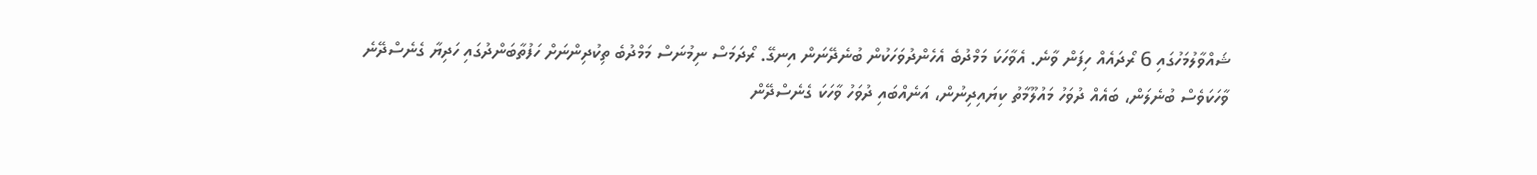ޝައްވާލުމަހުގައި 6 ރޯދައެއް ހިފަން ވާނެ. އެވާހަކަ މަމްދުބެ އެހެންދުވަހަކުން ބުނެދޭނަން އިނގޭ. ރޯދަމަސް ނިމުނަސް މަމްދުބެ ތިކުދިންނަށް ހަފުތާބަންދުގައި ހަދިޔާ ގެނެސްދޭނެ ވާހަކަވެސް ބުނެލަން، ބައެއް ދުވަހު މައުލޫމާތު ކިޔައިދިނުން، އަނެއްބައި ދުވަހު ވާހަކަ ގެނެސްދޭން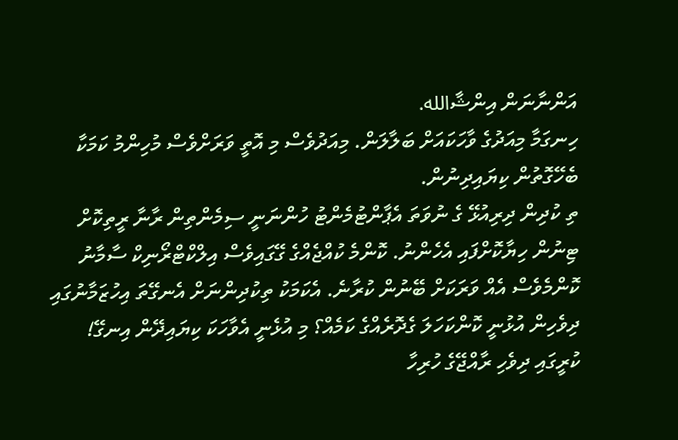އަންނާނަން އިންޝާالله.
ހިނގަމާ މިއަދުގެ ވާހަކައަށް ބަލާލަން. މިއަދުވެސް މި އޮތީ ވަރަށްވެސް މުހިންމު ކަމަކާ ބެހޭގޮތުން ކިޔައިދިނުން.
ތި ކުދިން ދިރިއުޅޭ ގެ ނުވަތަ އެޕާންޓުމެންޓު ހުންނަނީ ސިމެންތިން ރާނާ ރީތިކޮށް ޓިނުން ހިޔާކޮށްފައި އެހެންނު. ކޮންމެ ކުއްޖެއްގެ ގޭގައިވެސް އިލްކްޓްރޯނިކް ސާމާނު ކޮންމެވެސް އެއް ވަރަކަށް ބޭނުން ކުރާނެ. އެކަމަކު ތިކުދިންނަށް އެނގޭތަ އިހުޒަމާނުގައި ދިވެހިން އުޅުނީ ކޮންކަހަލަ ގެދޮރެއްގެ ކަމެއް؟ މި އުޅެނީ އެވާހަކަ ކިޔައިދޭން އިނގޭ!
ކުރީގައި ދިވެހި ރާއްޖޭގެ ހުރިހާ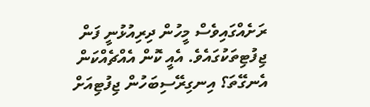ރަށެއްގައިވެސް މީހުން ދިރިއުޅުނީ ފަން ޖިފުޓިތަކުގައެވެ. އެއީ ކޮން އެއްޗެއްކަން އެނގޭތަ؟ އިނގިރޭސިބަހުން ޖިފުޓިއަށް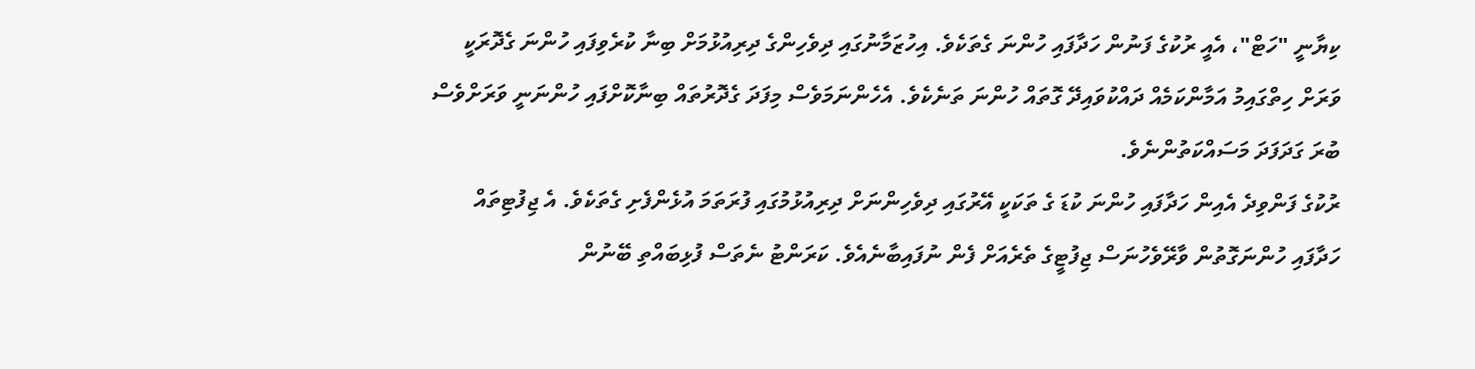ކިޔާނީ "ހަޓް"، އެއީ ރުކުގެ ފަނުން ހަދާފައި ހުންނަ ގެތަކެވެ. އިހުޒަމާނުގައި ދިވެހިންގެ ދިރިއުޅުމަށް ބިނާ ކުރެވިފައި ހުންނަ ގެދޮރަކީ ވަރަށް ހިތްގައިމު އަމާންކަމެއް ދައްކުވައިދޭ ގޮތައް ހުންނަ ތަނެކެވެ. އެހެންނަމަވެސް މިފަދަ ގެދޮރުތައް ބިނާކޮށްފައި ހުންނަނީ ވަރަށްވެސް ބުރަ ގަދަފަދަ މަސައްކަތުންނެވެ.
ރުކުގެ ފަންވިދެ އެއިން ހަދާފައި ހުންނަ ކުޑަ ގެ ތަކަކީ އޭރުގައި ދިވެހިންނަށް ދިރިއުޅުމުގައި ފުރަތަމަ އުޅެންފެށި ގެތަކެވެ. އެ ޖިފުޓިތައް ހަދާފައި ހުންނަގޮތުން ވާރޭވެހުނަސް ޖިފުޓީގެ ތެރެއަށް ފެން ނުފައިބާނެއެވެ. ކަރަންޓު ނެތަސް ފުޅިބައްތި ބޭނުން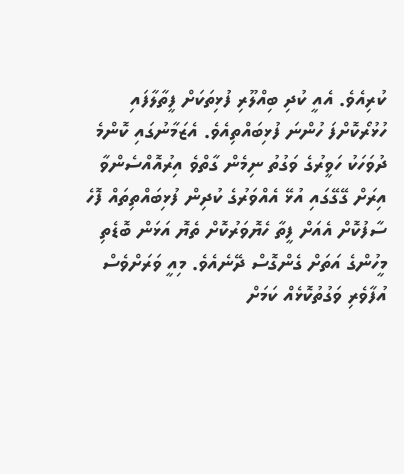ކުރިއެވެ. އެއީ ކުދި ބިއްލޫރި ފުޅިތަކަށް ފީތާލާފައި ހުޅުރޯކޮށްފަ ހުންނަ ފުޅިބައްތިއެވެ. އެޒަމާނުގައި ކޮންމެ ދުވަހަކު ހަވީރުގެ ވަގުތު ނިމެން ގާތްވެ އިރުއޮއްސެންވާ އިރަށް ގޭގޭގައި އުޅޭ އެއްވަރުގެ ކުދިން ފުޅިބައްތިތައް ފޮހެ ސާފުކޮށް އެއަށް ފީތާ ހެޔޮވަރުކޮށް ތެޔޮ އަޅަން ބޮޑެތި މީހުންގެ އަތަށް ގެންގޮސް ދޭނެއެވެ. މިއީ ވަރަށްވެސް އުފާވެރި ވަގުތުކޮޅެއް ކަމަށް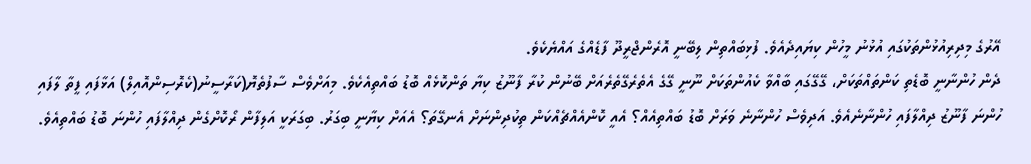އޭރުގެ މިދިރިއުޅުންތަކުގައި އުޅުނު މީހުން ކިޔައިދެއެވެ. ފުޅިބައްތިން ލިބޭނީ އޮރެންޖްރީދޫ ފާޑެއްގެ އައްޔެކެވެ.
ދެން ހުންނާނީ ބޮޑެތި ކަންތައްތަކަށް، ގޭގޭގައި ބާއްވާ ކެއުންތަކަށް ނޫނީ ގޭގެ އެތެރެގޭތެރެއަށް ބޭނުން ކުރާ ފާނޫޒު ކިޔާ ތަންކޮޅެއް ބޮޑު ބައްތިއެކެވެ. މިއަށްވެސް ސާފުތެޔޮ(ކަރާސީނު(ކެރޮސިންއޮއިލް) އަޅާފައި ފީތާ ލާފައި ހުންނަ ފާނޫޒު ދިއްލާފައި ހުންނާނެއެވެ. އަދިވެސް ހުންނާނެ ވަރަށް ބޮޑު ބައްތިއެއް؟ އެއީ ކޮންއެއްޗެއްކަން ތިކުދިންނަށް އެނގޭތަ؟ އެއަށް ކިޔާނީ ބިގަރު. ބިގަރަކީ އަލިފާން ރޯކޮށްގެން ދިއްލާފައި ހުންނަ ބޮޑު ބައްތިއެވެ.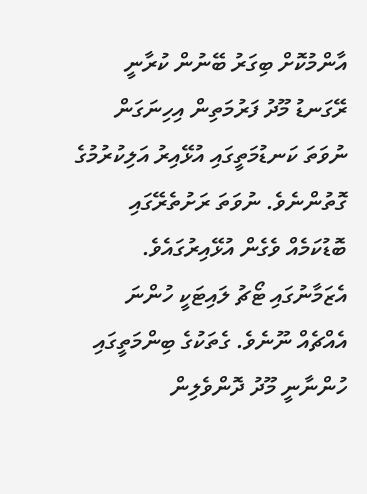އާންމުކޮށް ބިގަރު ބޭނުން ކުރާނީ ރޭގަނޑު މޫދު ފަރުމަތިން އިހިނަގަން ނުވަތަ ކަނޑުމަތީގައި އުޅޭއިރު އަލިކުރުމުގެ ގޮތުންނެވެ. ނުވަތަ ރަށުތެރޭގައި ބޮޑުކަމެއް ވެގެން އުޅޭއިރުގައެވެ.
އެޒަމާނުގައި ޓޯޗު ލައިޓަކީ ހުންނަ އެއްޗެއް ނޫނެވެ. ގެތަކުގެ ބިންމަތީގައި ހުންނާނީ މޫދު ދޮންވެލިން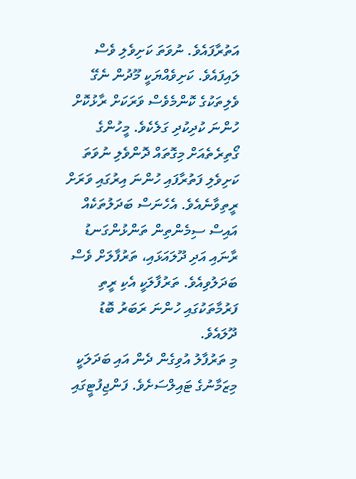އަތުރާފައެވެ. ނުވަތަ ކަށިވެލި ވެސް ލައިފައެވެ. ކަށިވެއްޔަކީ މޫދުން ނެގޭ ވެލިތަކުގެ ކޮންމެވެސް ވަރަކަށް ރާޅުކޮށް ހުންނަ ކުދިކުދި ގަލެކެވެ. މީހުންގެ ގޯތިރެތެއަށް މިގޮތައް ދޮންވެލި ނުވަތަ ކަށިވެލި ފަތުރާފައި ހުންނަ އިރުގައި ވަރަށް ރީތިވާނެއެވެ. އެހެނަސް ބަދަލުތަކެއް އައިސް ސިމެންތިން ތަންޅުންގަނޑު ރާނައި އަދި ދޫލައަޅައި، ތަރުފާލަށް ވެސް ބަދަލުވިއެވެ. ތަރުފާލަކީ އެކި ރީތި ފަރުމާތަކުގައި ހުންނަ ރަބަރު ބޮޑު ދޫލައެވެ.
މި ތަރުފާލު އުވިގެން ދެން އައި ބަދަލަކީ މިޒަމާނުގެ ޓައިލްސަށެވެ. ފަންޖިފުޓީގައި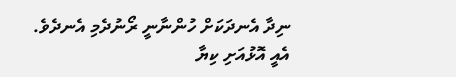ނިދާ އެނދަކަށް ހުންނާނީ ރޯނުދެމި އެނދެވެ. އެއީ އޮޅުއަށި ކިޔާ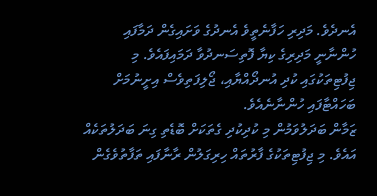އެނދެވެ. މަދިރި ހަފާނެތީވެ އެނދުގެ ވަށައިގެން ދަމާފައި ހުންނާނީ މަދިރިގެ ކިޔާ ފޮތިސަނދުވާ ދަމައިފައެވެ. މި ޖިފުޓިތަކުގައި ކުދި އުނދޯއްޔާއި، ޖޯލިފަތިވެސް އިށީނުމަށް ބަހައްޓާފައި ހުންނާނެއެވެ.
ޒަމާން ބަދަލުވަމުން މި ކުދިކުދި ގެތަކަށް ބޮޑެތި ގިނަ ބަދަލުތަކެއް އައެވެ. މި ޖިފުޓިތަކުގެ ފާރުތައް ހިރިގަލުން ރާނާފައި ތަފާތުވެގެން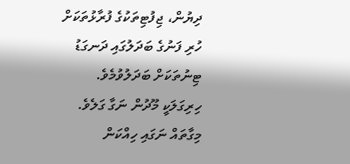ދިޔުން، ޖިފުޓިތަކުގެ ފުރާޅުތަކަށް ހުރި ފަނުގެ ބަދަލުގައި ދަނގަޑު ޓިނުތަކަށް ބަދަލުވުމެވެ. ހިރިގަލަކީ މޫދުން ނަގާ ގަލެވެ. މިގާތައް ނަގައި ހިއްކަން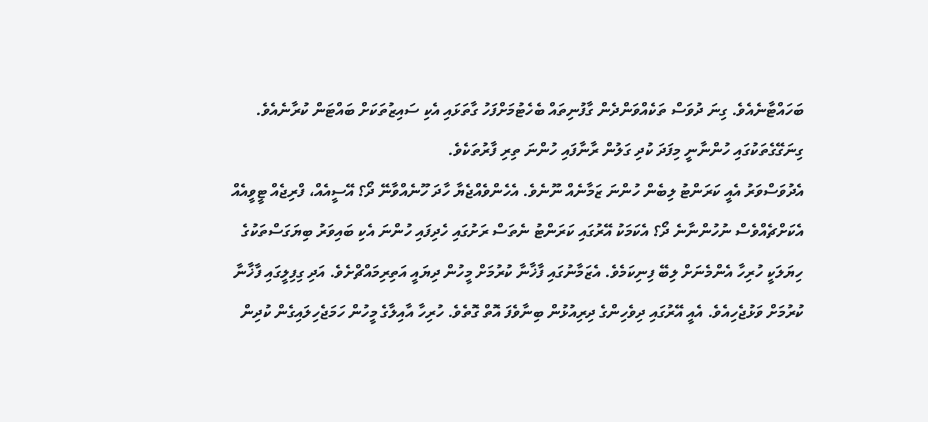ބަހައްޓާނެއެވެ. ގިނަ ދުވަސް ތަކެއްވަންދެން ގާފުނިތައް ބެހެޓުމަށްފަހު ގާތަޅައި އެކި ސައިޒުތަކަށް ބައްޓަން ކުރާނެއެވެ. ގިނަގޭގެތަކުގައި ހުންނާނީ މިފަދަ ކުދި ގަލުން ރާނާފައި ހުންނަ ތިރި ފާރުތަކެވެ.
އެދުވަސްވަރު އެއީ ކަރަންޓު ލިބެން ހުންނަ ޒަމާނެއް ނޫނެވެ. އެހެންވެއްޖެޔާ ހާދަ ހޫނެއްވާނޭ ދޯ؟ އޭސީއެއް، ފްރިޖެއް ޓީވީއެއް އެކަށްޗެއްވެސް ނުހުންނާނެ ދޯ؟ އެކަމަކު އޭރުގައި ކަރަންޓު ނެތަސް ރަށުގައި ހެދިފައި ހުންނަ އެކި ބައިވަރު ބިޔަގަސްތަކުގެ ހިޔަލަކީ ހުރިހާ އެންމެނަށް ލިބޭ ފިނިކަމެވެ. އެޒަމާނުގައި ފާޚާނާ ކުރުމަށް މީހުން ދިޔައީ އަތިރިމައްޗްށެވެ. އަދި ގިފިލީގައި ފާޚާނާ ކުރުމަށް ވަޅުޖެހިއެވެ. އެއީ އޭރުގައި ދިވެހިންގެ ދިރިއުޅުން ބިނާވެފަ އޮތް ގޮތެވެ. ހުރިހާ އާއިލާގެ މީހުން ހަމަޖެހިލައިގެން ކުދިން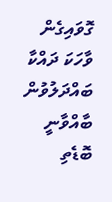ގޮވައިގެން ވާހަކަ ދައްކާ ބައްދަލުވުން ބާއްވާނީ ބޮޑެތި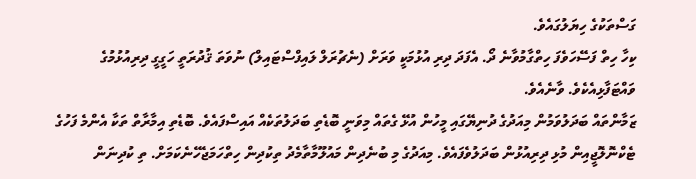ގަސްތަކުގެ ހިޔަލުގައެވެ.
ކިހާ ހިތް ފަސޭހަވެފަ ހިތްގާމުވާނެ ދޯ. އެފަދަ ދިރި އުޅުމަކީ ވަރަށް (ނެޗުރަލް ލައިފްސްޓައިލް) ނުވަތަ ޤުދުރަތީ ހަގީގީ ދިރިއުޅުމުގެ ވައްޓަފާޅިއެކެވެ. ވާނެއެވެ.
ޒަމާންތައް ބަދަލުވަމުން މިއަދުގެ ދުނިޔޭގައި މީހުން އުޅޭ ގެތައް މިވަނީ ބޮޑެތި ބަދަލުތަކެއް އައިސްފައެވެ. ބޮޑެތި އިމާރާތް ތަކާ އެންމެ ފަހުގެ ޓެކްނޮލޮޖީއިން މުޅި ދިރިއުޅުން ބަދަލުވެފައެވެ. މިއަދުގެ މި ބުނެދިން މައުލޫމާތާމެދު ތިކުދިން ހިތްހަމަޖެހޭނެކަމަށް. ތި ކުދިނަން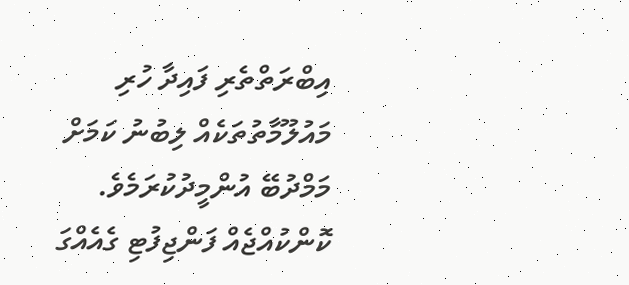އިބްރަތްތެރި ފައިދާ ހުރި މައުލޫމާތުތަކެއް ލިބުނު ކަމަށް މަމްދުބޭ އުންމީދުކުރަމެވެ. ކޮންކުއްޖެއް ފަންޖިފުޓި ގެއެއްގަ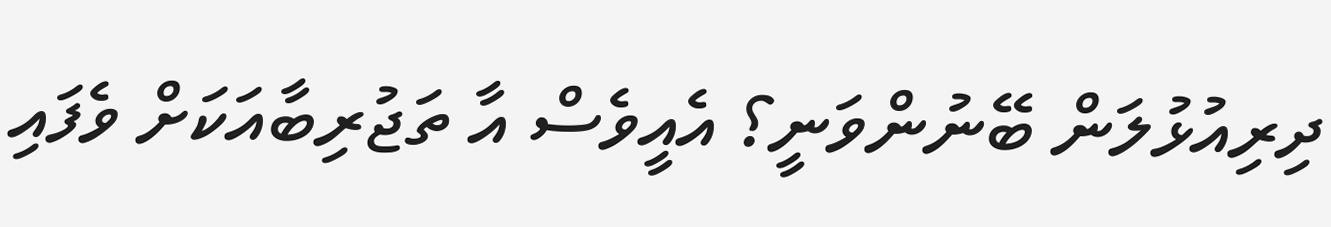ދިރިއުޅުލަން ބޭނުންވަނީ؟ އެއީވެސް އާ ތަޖުރިބާއަކަށް ވެފައި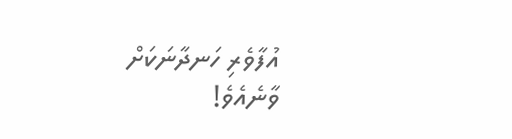އުފާވެރި ހަނދާނަކަށް ވާނެއެވެ!